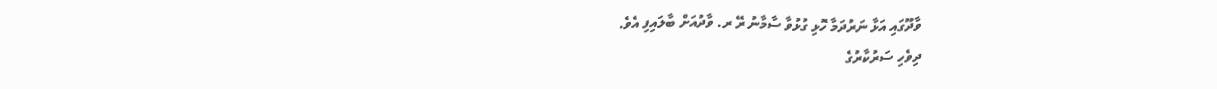ވާދޫގައި އަޅާ ނަރުދަމާ ހޮޅި ގުޅުވާ ސާމާނު ރޭ ރ. ވާދުއަށް ބާލައިފި އެވެ.
ދިވެހި ސަރުކާރުގެ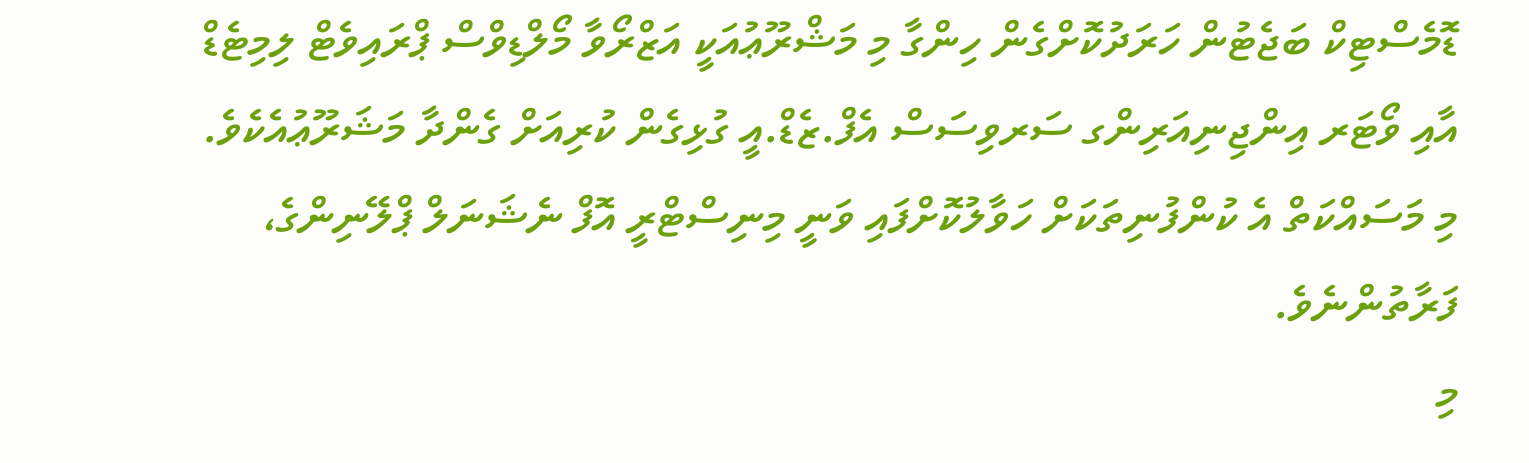ޑޮމެސްޓިކް ބަޖެޓުން ހަރަދުކޮށްގެން ހިންގާ މި މަޝްރޫޢުއަކީ އަޒްރޯވާ މޯލްޑިވްސް ޕްރައިވެޓް ލިމިޓެޑް އާއި ވޯޓަރ އިންޖިނިއަރިންގ ސަރވިސަސް އެފް.ޒެޑް.އީ ގުޅިގެން ކުރިއަށް ގެންދާ މަޝަރޫޢުއެކެވެ. މި މަސައްކަތް އެ ކުންފުނިތަކަށް ހަވާލުކޮށްފައި ވަނީ މިނިސްޓްރީ އޮފް ނެޝަނަލް ޕްލޭނިންގެ، ފަރާތުންނެވެ.
މި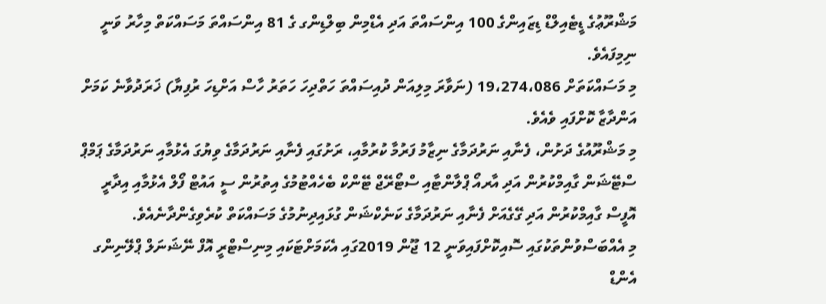މަޝްރޫޢުގެ ޑީޓެއިލްޑް ޑިޒައިންގެ 100 އިންސައްތަ އަދި އެޑްމިން ބިލްޑިންގ ގެ 81 އިންސައްތަ މަސައްކަތް މިހާރު ވަނީ ނިމިފައެވެ.
މި މަސައްކަތަށް 19،274،086 (ނަވާރަ މިލިއަން ދުއިސައްތަ ހަތްދިހަ ހަތަރު ހާސް އަށްޑިހަ ރުފިޔާ) ޚަރަދުވާނެ ކަމަށް އަންދާޒާ ކޮށްފައި ވެއެވެ.
މި މަޝްރޫއުގެ ދަށުން، ފެނާއި ނަރުދަމާގެ ނިޒާމު ފަރުމާ ކުރުމާއި، ރަށުގައި ފެނާއި ނަރުދަމާގެ ވިޔުގަ އެޅުމާއި ނަރުދަމާގެ ޕަމްޕް ސްޓޭޝަން ގާއިމްކުރުން އަދި އާރއޯ ޕްލާންޓާއި ސްޓޯރޭޖް ޓޭންކް ބެހެއްޓުމުގެ އިތުރުން ސީ އައުޓް ފޯލް އެޅުމާއި އިދާރީ އޮފީސް ގާއިމްކުރުން އަދި ގޭގެއަށް ފެނާއި ނަރުދަމާގެ ކަނެކްޝަން ގުޅައިދިނުމުގެ މަސައްކަތް ކުރެވިގެންދާނެއެވެ.
މި އެއްބަސްވުންތަކުގައި ސޮއިކޮށްފައިވަނީ 12 ޖޫން 2019ގައި އެކަމަށްޓަކައި މިނިސްޓްރީ އޮފް ނޭޝަނަލް ޕްލޭނިންގ އެންޑް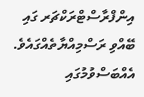އިންފްރާސްޓްރަކްޗަރ ގައި ބޭއްވި ރަސްމިއްޔާތެއްގައެވެ. އެއްބަސްވުމުގައި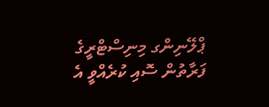ޕްލޭނިންގ މިނިސްޓްރީގެ ފަރާތުން ސޮއި ކުރެއްވީ އެ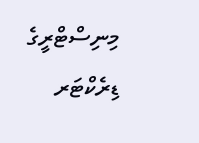މިނިސްޓްރީގެ ޑިރެކްޓަރ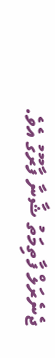ޖެނެރަލް ފާތިމަތު ޝާނާ ފާރޫގު އެވެ.